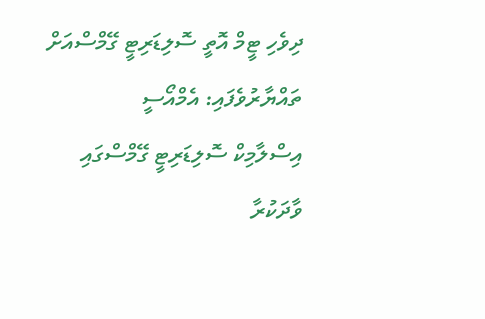ދިވެހި ޓީމް އޮތީ ސޮލިޑަރިޓީ ގޭމްސްއަށް ތައްޔާރުވެފައި: އެމްއޯސީ
އިސްލާމިކް ސޮލިޑަރިޓީ ގޭމްސްގައި ވާދަކުރާ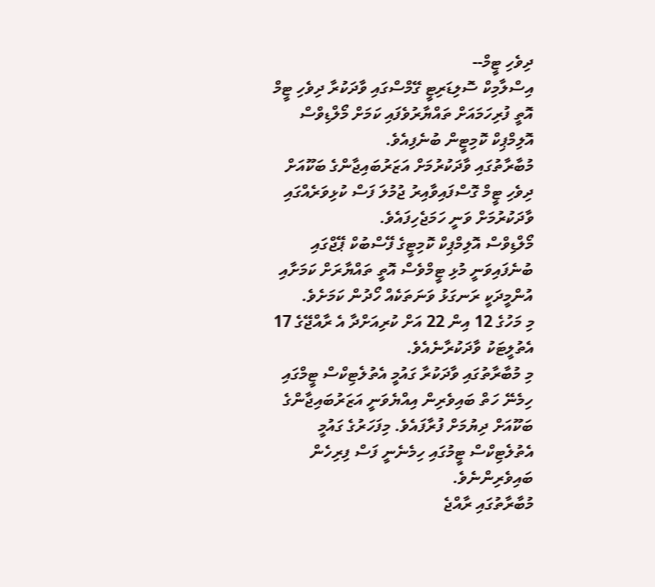ދިވެހި ޓީމް--
އިސްލާމިކް ސޮލިޑަރިޓީ ގޭމްސްގައި ވާދަކުރާ ދިވެހި ޓީމް އޮތީ ފުރިހަމައަށް ތައްޔާރުވެފައި ކަމަށް މޯލްޑިވްސް އޮލިމްޕިކް ކޮމިޓީން ބުނެފިއެވެ.
މުބާރާތުގައި ވާދަކުރުމަށް އަޒަރުބައިޖާންގެ ބަކޫއަށް ދިވެހި ޓީމް ގޮސްފައިވާއިރު ޖުމުލަ ފަސް ކުޅިވަރެއްގައި ވާދަކުރުމަށް ވަނީ ހަމަޖެހިފައެވެ.
މޯލްޑިވްސް އޮލިމްޕިކް ކޮމިޓީގެ ފޭސްބުކް ޕޭޖްގައި ބުނެފައިވަނީ މުޅި ޓީމްވެސް އޮތީ ތައްޔާރަށް ކަމަށާއި އުންމީދަކީ ރަނގަޅު ވަނަތަކެއް ހޯދުން ކަމަށެވެ.
މި މަހުގެ 12 އިން 22 އަށް ކުރިއަށްދާ އެ ރާއްޖޭގެ 17 އެތުލީޓަކު ވާދަކުރާނެއެވެ.
މި މުބާރާތުގައި ވާދަކުރާ ގައުމީ އެތުލެޓިކްސް ޓީމްގައި ހިމެނޭ ހަތް ބައިވެރިން އިއްޔެވަނީ އަޒަރުބައިޖާންގެ ބަކޫއަށް ދިޔުމަށް ފުރާފައެވެ. މިފަހަރުގެ ގައުމީ އެތުލެޓިކްސް ޓީމުގައި ހިމެނެނީ ފަސް ފިރިހެން ބައިވެރިންނެވެ.
މުބާރާތުގައި ރާއްޖެ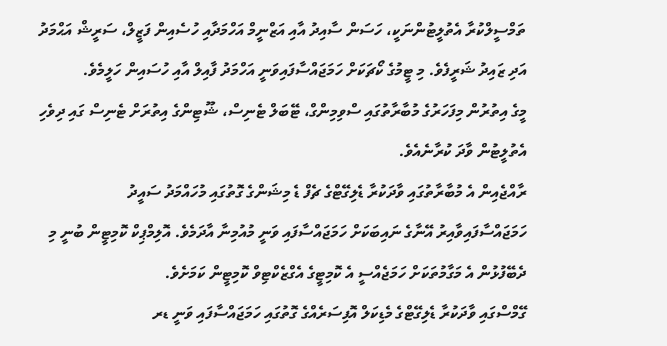ތަމްސީލްކުރާ އެތުލީޓުންނަކީ، ހަސަން ސާއިދު އާއި އަޒްނީމް އަހްމަދާއި ހުސެއިން ފަޒީލް، ސަރީޝް އަޙްމަދު އަދި ޒައިދު ޝަރީފެވެ. މި ޓީމުގެ ކޯޗަކަށް ހަމަޖައްސާފައިވަނީ އަހްމަދު ފާއިލް އާއި ހުސައިން ހަލީމެވެ.
މީގެ އިތުރުން މިފަހަރުގެ މުބާރާތުގައި ސްވިމިންގް، ޓޭބަލް ޓެނިސް، ޝޫޓިންގެ އިތުރަށް ޓެނިސް ގައި ދިވެހި އެތުލީޓުން ވާދަ ކުރާނެއެވެ.
ރާއްޖެއިން އެ މުބާރާތުގައި ވާދަކުރާ ޑެލިގޭޓްގެ ޗެފް ޑެ މިޝަންގެ ގޮތުގައި މުހައްމަދު ސައީދު ހަމަޖައްސާފައިވާއިރު އޭނާގެ ނައިބަކަށް ހަމަޖައްސާފައި ވަނީ މުއުމިނާ އާދަމެވެ. އޮލިމްޕިކް ކޮމިޓީން ބުނީ މި ދެބޭފުޅުން އެ މަގާމުތަކަށް ހަމަޖެއްސީ އެ ކޮމިޓީގެ އެގްޒެކްޓިވް ކޮމިޓީން ކަމަށެވެ.
ގޭމްސްގައި ވާދަކުރާ ޑެލިގޭޓްގެ މެޑިކަލް އޮފިސަރެއްގެ ގޮތުގައި ހަމަޖައްސާފައި ވަނީ ޑރ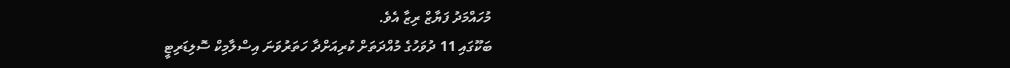މުހައްމަދު ފަޔާޒް ރިޒާ އެވެ.
ބަކޫގައި 11 ދުވަހުގެ މުއްދަތަށް ކުރިއަށްދާ ހަތަރުވަނަ އިސްލާމިކް ސޮލިޑަރިޓީ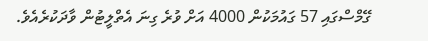ގޭމްސްގައި 57 ގައުމަކުން 4000 އަށް ވުރެ ގިނަ އެތްލީޓުން ވާދަކުރެއެވެ.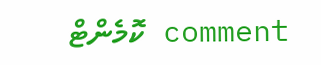comment ކޮމެންޓް